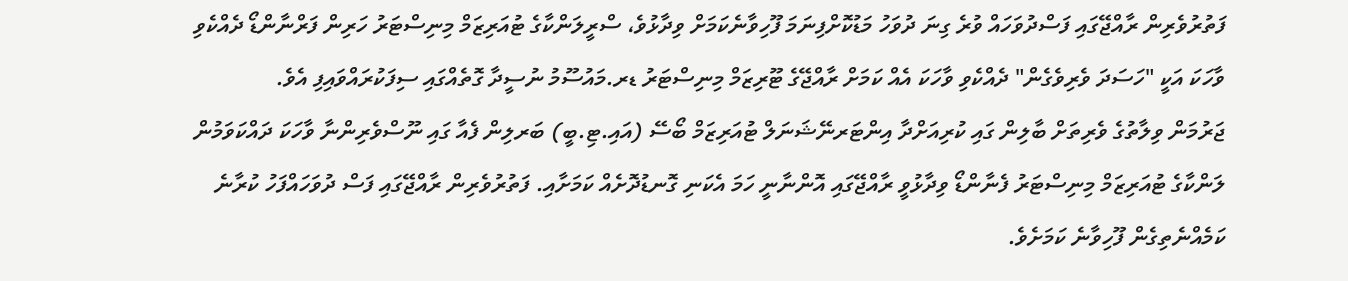ފަތުރުވެރިން ރާއްޖޭގައި ފަސްދުވަހައް ވުރެ ގިނަ ދުވަހު މަޑުކޮށްފިނަމަ ފޫހިވާނެކަމަށް ވިދާޅުވެ، ސްރީލަންކާގެ ޓުއަރިޒަމް މިނިސްޓަރު ހަރިން ފަރްނާންޑޯ ދެއްކެވި ވާހަކަ އަކީ "ހަސަދަ ވެރިވެގެން" ދެއްކެވި ވާހަކަ އެއް ކަމަށް ރާއްޖޭގެ ޓޫރިޒަމް މިނިސްޓަރު ޑރ.މައުސޫމު ނުސީދާ ގޮތެއްގައި ސިފަކުރައްވައިފި އެވެ.
ޖަރުމަން ވިލާތުގެ ވެރިތަށް ބާލިން ގައި ކުރިއަށްދާ އިންޓަރނޭޝަނަލް ޓުއަރިޒަމް ބޯސޭ (އައި.ޓި.ބީ) ބަރލިން ފެއާ ގައި ނޫސްވެރިންނާ ވާހަކަ ދައްކަވަމުން ލަންކާގެ ޓުއަރިޒަމް މިނިސްޓަރު ފެނާންޑޯ ވިދާޅުވީ ރާއްޖޭގައި އޮންނާނީ ހަމަ އެކަނި ގޮނޑުދޮށެއް ކަމަށާއި. ފަތުރުވެރިން ރާއްޖޭގައި ފަސް ދުވަހައްފަހު ކުރާނެ ކަމެއްނެތިގެން ފޫހިވާނެ ކަމަށެވެ.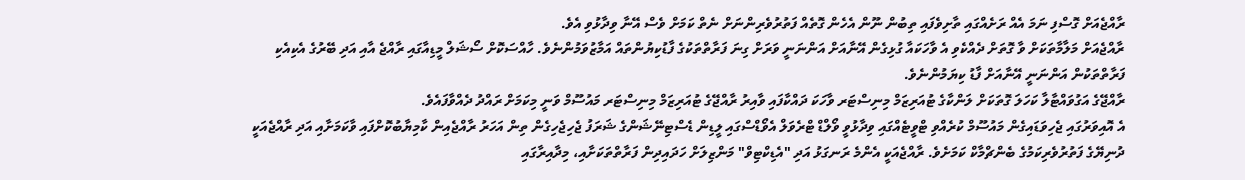ރާއްޖެއަށް ގޮސްފި ނަމަ އެއް ރަށެއްގައި ތާށިވެފައި ތިބުން ނޫން އެހެން ގޮތެއް ފަތުރުވެރިންނަށް ނެތް ކަމަށް ވެސް އޭނާ ވިދާޅުވި އެވެ.
ރާއްޖެއަށް މަލާމާތަކަށް ވާ ގޮތަށް ދެއްކެވި އެ ވާހަކައާ ގުޅިގެން އޭނާއަށް އަންނަނީ ވަރަށް ގިނަ ފަރާތްތަކުގެ ފާޑުކިޔުންތައް އަމާޒުވަމުންނެވެ. ހާއްސަކޮށް ސޯޝަލް މީޑިއާގައި ރާއްޖެ އާއި އަދި ބޭރުގެ އެކިއެކި ފަރާތްތަކުން އަންނަނީ އޭނާއަށް ފާޑު ކިޔަމުންނެވެ.
ރާއްޖޭގެ އަގުވައްޓާލާ ކަހަލަ ގޮތަކަށް ލަންކާގެ ޓުއަރިޒަމް މިނިސްޓަރ ވާހަކަ ދައްކާފައި ވާއިރު ރާއްޖޭގެ ޓުއަރިޒަމް މިނިސްޓަރ މައުސޫމް ވަނީ މިކަމަށް ރައްދު ދެއްވާފައެވެ.
އެ އޮއިވަރުގައި ޖެހިވަޑައިގެން މައުސޫމް ކުރެއްވި ޓްވީޓެއްގައި ވިދާޅުވީ ވޯލްޑް ޓްރެވަލް އެވޯޑްސްގައި ލީޑިން ޑެސްޓިނޭޝަންގެ ޝަރަފު ޖެހިޖެހިގެން ތިން އަހަރު ރާއްޖެއިން ކާމިޔާބުކޮށްފައި ވާކަމަށާއި އަދި ރާއްޖެއަކީ ދުނިޔޭގެ ފަތުރުވެރިކަމުގެ ބެންޗްމާކް ކަމަށެވެ. ރާއްޖެއަކީ އެންމެ ރަނގަޅު އަދި "އެޑިކްޓިވް" މަންޒިލަށް ހަދައިދިން ފަރާތްތަކަށާއި، މިދާއިރާގައި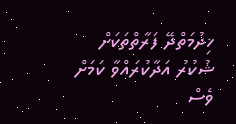ޚިދުމަތްދޭ ފަރާތްތަކަށް ޝުކުރު އަދާކުރައްވާ ކަމަށް ވެސް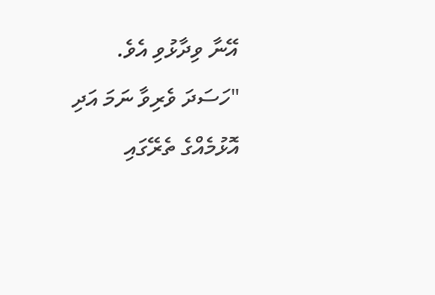އޭނާ ވިދާޅުވި އެވެ.
"ހަސަދަ ވެރިވާ ނަމަ އަދި އޮޅުމެއްގެ ތެރޭގައި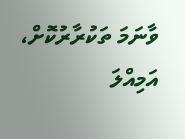ވާނަމަ ތަކުރާރުކޮށް، އަމިއްލަ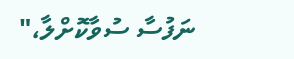ނަފުސާ ސުވާކޮށްލާ،"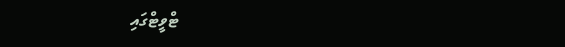ޓްވީޓްގައި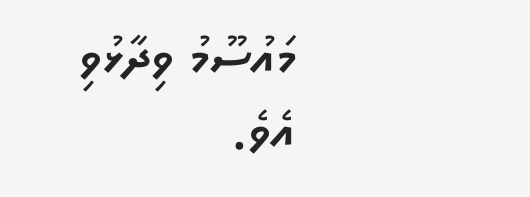މައުސޫމު ވިދާޅުވި އެވެ.